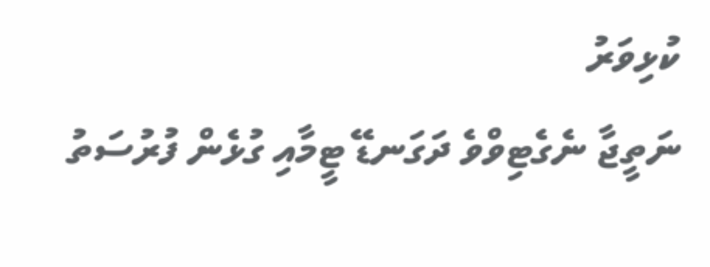ކުޅިވަރު
ނަތީޖާ ނެގެޓިވްވެ ދަގަނޑޭ ޓީމާއި ގުޅެން ފުރުސަތު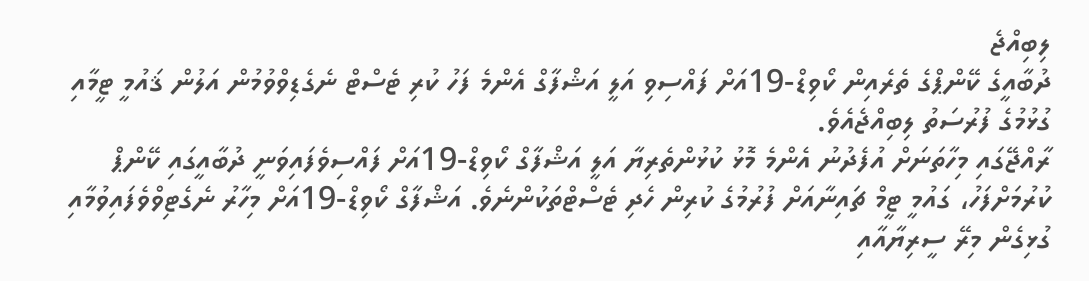ލިބިއްޖެ
ދުބާއީގެ ކޭންޕްގެ ތެރެއިން ކޯވިޑް-19އަށް ފައްސިވި އަލީ އަޝްފާގް އެންމެ ފަހު ކުރި ޓެސްޓް ނެގެޑިވްވުމުން އަލުން ޤައުމީ ޓީމާއި ގުޅުމުގެ ފުރުސަތު ލިބިއްޖެއެވެ.
ރާއްޖޭގައި މިހާތަނަށް އުފެދުނު އެންމެ މޮޅު ކުޅުންތެރިޔާ އަލީ އަޝްފާގް ކޯވިޑް-19އަށް ފައްސިވެފައިވަނީ ދުބާއީގައި ކޭންޕް ކުރުމަށްފަހު، ގައުމީ ޓީމް ޗައިނާއަށް ފުރުމުގެ ކުރިން ހެދި ޓެސްޓްތަކުންނެވެ. އަޝްފާގް ކޯވިޑް-19އަށް މިހާރު ނެގެޓިވްވެފައިވުމާއި ގުޅިގެން މިރޭ ސީރިޔާއާއި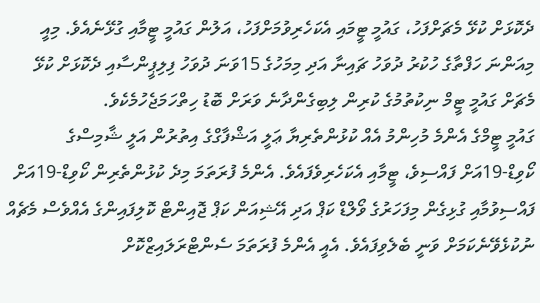ދެކޮޅަށް ކުޅޭ މެޗަށްފަހު، ގައުމީ ޓީމައި އެކަހެރިވުމަށްފަހު، އަލުން ގައުމީ ޓީމާއި ގުޅޭނެއެވެ. މިއީ މިއަންނަ ހަފްތާގެ ހުކުރު ދުވަހު ޗައިނާ އަދި މިމަހުގެ 15ވަނަ ދުވަހު ފިލިޕީންސާއި ދެކޮޅަށް ކުޅޭ މެޗަށް ގައުމީ ޓީމް ނިކުތުމުގެ ކުރިން ލިބިގެންދާނެ ވަރަށް ބޮޑު ހިތްހަމަޖެހުމެކެވެ.
ގައުމީ ޓީމްގެ އެންމެ މުހިންމު އެއް ކުޅުންތެރިޔާ ޢަލީ އަޝްފާގްގެ އިތުރުން އަލީ ޝާމިސްގެ ކޯވިޑް-19އަށް ފައްސިވެ، ޓީމާއި އެކަހެރިވެފައެވެ. އެންމެ ފުރަތަމަ މިދެ ކުޅުންތެރިން ކޯވިޑް-19އަށް ފައްސިވުމާއި ގުޅިގެން މިފަހަރުގެ ވޯލްޑް ކަޕް އަދި އޭޝިއަން ކަޕް ޖޮއިންޓް ކޮލިފައިންގެ އެއްވެސް މެޗެއް ނުކުޅެވޭނެކަމަށް ވަނީ ބެލެވިފައެވެ. އެއީ އެންމެ ފުރަތަމަ ސެންޓްރަލައިޒްކޮށް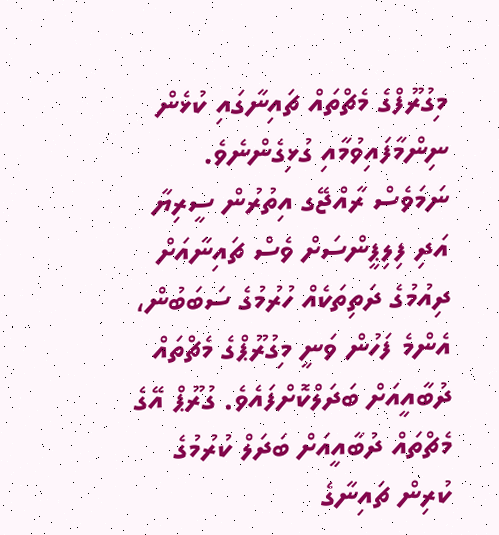މިގުރޫފްގެ މެޗްތައް ޗައިނާގައި ކުޅެން ނިންމާފައިވުމާއި ގުޅިގެންނެވެ. ނަމަވެސް ރާއްޖޭގ އިތުރުން ސީރިޔާ އަދި ފިލިޕީންސަށް ވެސް ޗައިނާއަށް ދިއުމުގެ ދަތިތަކެއް ހުރުމުގެ ސަބަބުން، އެންމެ ފަހުން ވަނީ މިގުރޫޕްގެ މެޗްތައް ދުބާއީއަށް ބަދަލްކޮށްފައެވެ. ގުރޫޕް އޭގެ މެޗްތައް ދުބާއީއަށް ބަދަލް ކުރުމުގެ ކުރިން ޗައިނާގެ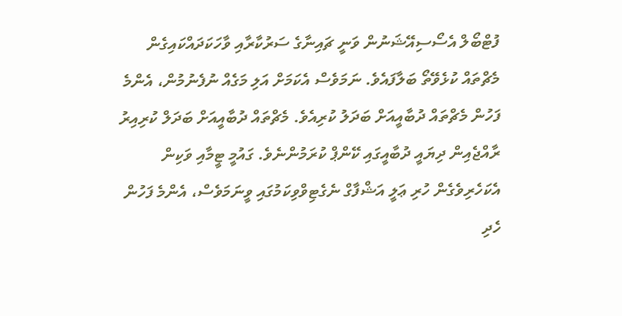ފުޓްބޯލް އެސޯސިއޭޝަނުން ވަނީ ޗައިނާގެ ސަރުކާރާއި ވާހަކަދައްކައިގެން މެޗްތައް ކުޅެވޭތޯ ބަލާފައެވެ. ނަމަވެސް އެކަމަށް އަލި މަގެއް ނުފެނުމުން، އެންމެ ފަހުން މެޗްތައް ދުބާއީއަށް ބަދަލު ކުރިއެވެ. މެޗްތައް ދުބާއީއަށް ބަދަލް ކުރިއިރު ރާއްޖެއިން ދިޔައީ ދުބާއީގައި ކޭންޕް ކުރަމުންނެވެ. ގައުމީ ޓީމާއި ވަކިން އެކަހެރިވެގެން ހުރި ޢަލީ އަޝްފާގް ނެގެޓިވްވިކަމުގައި ވީނަމަވެސް، އެންމެ ފަހުން ހެދި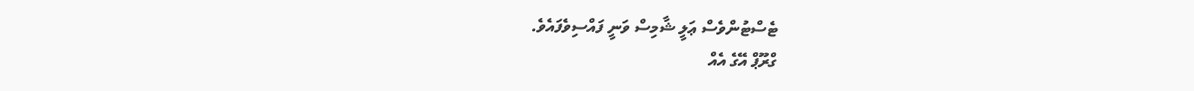ޓެސްޓުންވެސް ޢަލީ ޝާމިސް ވަނީ ފައްސިވެފައެވެ.
ގްރޫޕް އޭގެ އެއް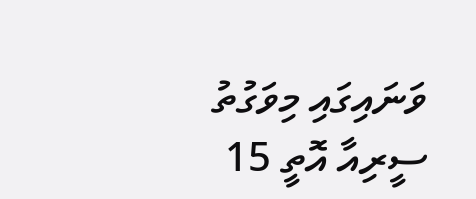ވަނައިގައި މިވަގުތު ސީރިއާ އޮތީ 15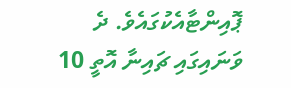ޕޮއިންޓާއެކުގައެވެ. ދެ ވަނައިގައި ޗައިނާ އޮތީ 10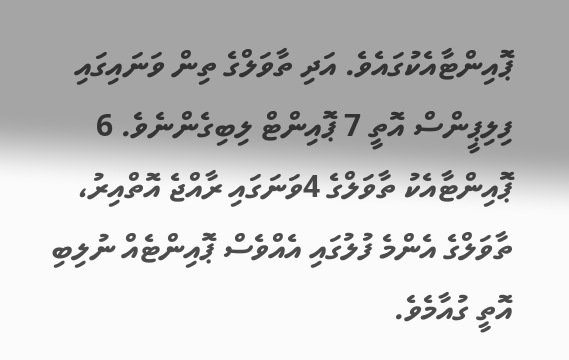ޕޮއިންޓާއެކުގައެވެ. އަދި ތާވަލްގެ ތިން ވަނައިގައި ފިލިޕީންސް އޮތީ 7 ޕޮއިންޓް ލިބިގެންނެވެ. 6 ޕޮއިންޓާއެކު ތާވަލްގެ 4ވަނަގައި ރާއްޖެ އޮތްއިރު، ތާވަލްގެ އެންމެ ފުލުގައި އެއްވެސް ޕޮއިންޓެއް ނުލިބި އޮތީ ގުއާމެވެ.